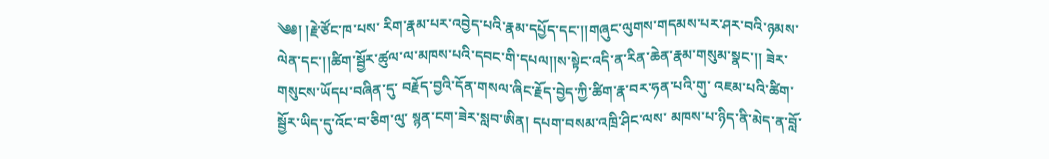༄༅། །རྗེ་ཙོང་ཁ་པས་ རིག་རྣམ་པར་འབྱེད་པའི་རྣམ་དཔྱོད་དང་།།གཞུང་ལུགས་གདམས་པར་ཤར་བའི་ཉམས་ལེན་དང་།།ཚིག་སྦྱོར་ཚུལ་ལ་མཁས་པའི་དབང་གི་དཔལ།།ས་སྟེང་འདི་ན་རིན་ཆེན་རྣམ་གསུམ་སྣང་།། ཟེར་གསུངས་ཡོདཔ་བཞིན་དུ་ བརྗོད་བྱའི་དོན་གསལ་ཞིང་རྗོད་བྱེད་ཀྱི་ཚིག་རྣ་བར་ཧན་པའི་གུ་ འཇམ་པའི་ཚིག་སྦྱོར་ཡིད་དུ་འོང་བ་ཅིག་ལུ་ སྙན་ངག་ཟེར་སླབ་ཨིན། དཔག་བསམ་འཁྲི་ཤིང་ལས་ མཁས་པ་ཉིད་ནི་མེད་ན་བློ་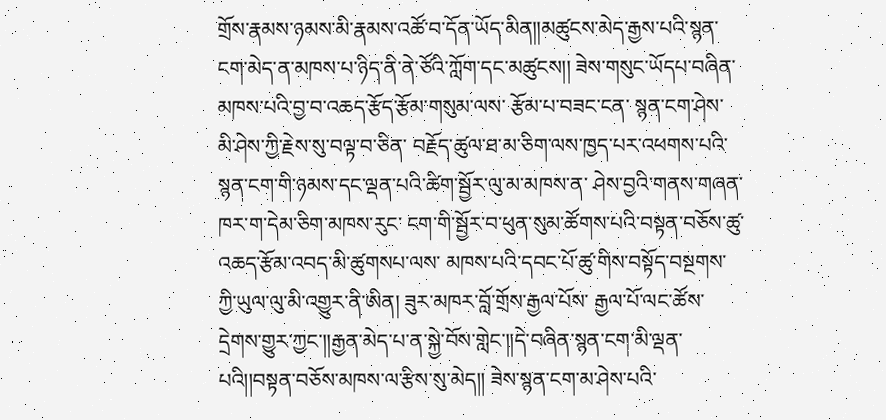གྲོས་རྣམས་ཉམས་མི་རྣམས་འཚོ་བ་དོན་ཡོད་མིན།།མཚུངས་མེད་རྒྱས་པའི་སྙན་ངག་མེད་ན་མཁས་པ་ཉིད་ནི་ནེ་ཙོའི་ཀློག་དང་མཚུངས།། ཟེས་གསུང་ཡོདཔ་བཞིན་ མཁས་པའི་བྱ་བ་འཆད་རྩོད་རྩོམ་གསུམ་ལས་ རྩོམ་པ་བཟང་ངན་ སྙན་ངག་ཤེས་མི་ཤེས་ཀྱི་རྗེས་སུ་བལྟ་བ་ཅིན་ བརྗོད་ཚུལ་ཐ་མ་ཅིག་ལས་ཁྱད་པར་འཕགས་པའི་སྙན་ངག་གི་ཉམས་དང་ལྡན་པའི་ཚིག་སྦྱོར་ལུ་མ་མཁས་ན་ ཤེས་བྱའི་གནས་གཞན་ཁར་ག་དེམ་ཅིག་མཁས་རུང་ ངག་གི་སྦྱོར་བ་ཕུན་སུམ་ཚོགས་པའི་བསྟན་བཅོས་ཚུ་ འཆད་རྩོམ་འབད་མི་ཚུགསཔ་ལས་ མཁས་པའི་དབང་པོ་ཚུ་གིས་བསྟོད་བསྔགས་ཀྱི་ཡུལ་ལུ་མི་འགྱུར་ནི་ཨིན། ཟུར་མཁར་བློ་གྲོས་རྒྱལ་པོས་ རྒྱལ་པོ་ལང་ཚོས་དྲེགས་གྱུར་ཀྱང་།།རྒྱན་མེད་པ་ན་སྐྱེ་བོས་གླེང་།།དེ་བཞིན་སྙན་ངག་མི་ལྡན་པའི།།བསྟན་བཅོས་མཁས་ལ་རྩིས་སུ་མེད།། ཟེས་སྙན་ངག་མ་ཤེས་པའི་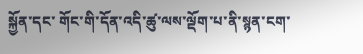སྐྱོན་དང་ གོང་གི་དོན་འདི་ཚུ་ལས་ལྡོག་པ་ནི་སྙན་ངག་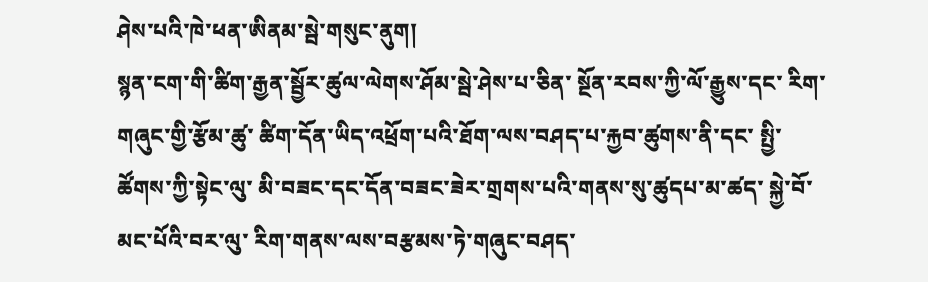ཤེས་པའི་ཁེ་ཕན་ཨིནམ་སྦེ་གསུང་ནུག།
སྙན་ངག་གི་ཚིག་རྒྱན་སྦྱོར་ཚུལ་ལེགས་ཤོམ་སྦེ་ཤེས་པ་ཅིན་ སྔོན་རབས་ཀྱི་ལོ་རྒྱུས་དང་ རིག་གཞུང་གྱི་རྩོམ་ཚུ་ ཚིག་དོན་ཡིད་འཕྲོག་པའི་ཐོག་ལས་བཤད་པ་རྐྱབ་ཚུགས་ནི་དང་ སྤྱི་ཚོགས་ཀྱི་སྟེང་ལུ་ མི་བཟང་དང་དོན་བཟང་ཟེར་གྲགས་པའི་གནས་སུ་ཚུདཔ་མ་ཚད་ སྐྱེ་བོ་མང་པོའི་བར་ལུ་ རིག་གནས་ལས་བརྩམས་ཏེ་གཞུང་བཤད་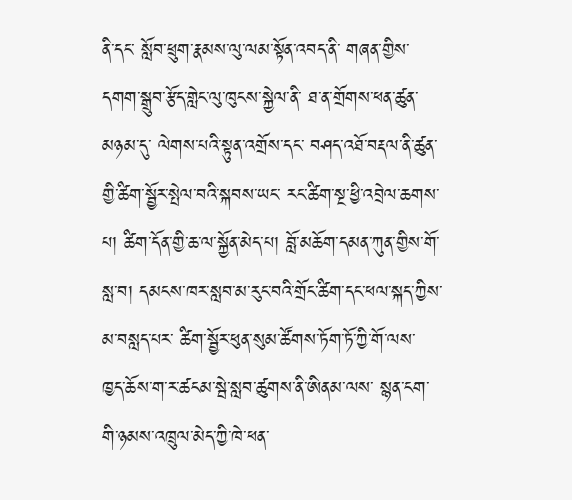ནི་དང་ སློབ་ཕྲུག་རྣམས་ལུ་ལམ་སྟོན་འབད་ནི་ གཞན་གྱིས་དགག་སྒྲུབ་རྩོད་གླེང་ལུ་ཁུངས་སྐྱེལ་ནི་ ཐ་ན་གྲོགས་ཕན་ཚུན་མཉམ་དུ་ ལེགས་པའི་སྟུན་འགྲོས་དང་ བཤད་འཐོ་བརྡལ་ནི་ཚུན་གྱི་ཚིག་སྦྱོར་སྤེལ་བའི་སྐབས་ཡང་ རང་ཚིག་སྔ་ཕྱི་འབྲེལ་ཆགས་པ། ཚིག་དོན་གྱི་ཆ་ལ་སྐྱོན་མེད་པ། བློ་མཆོག་དམན་ཀུན་གྱིས་གོ་སླ་བ། དམངས་ཁར་སླབ་མ་རུང་བའི་གྲོང་ཚིག་དང་ཕལ་སྐད་ཀྱིས་མ་བསླད་པར་ ཚིག་སྦྱོར་ཕུན་སུམ་ཚོགས་ཏོག་ཏོ་ཀྱི་གོ་ལས་ ཁྱད་ཆོས་ག་ར་ཚངམ་སྦེ་སླབ་ཚུགས་ནི་ཨིནམ་ལས་ སྙན་ངག་གི་ཉམས་འཁྲུལ་མེད་ཀྱི་ཁེ་ཕན་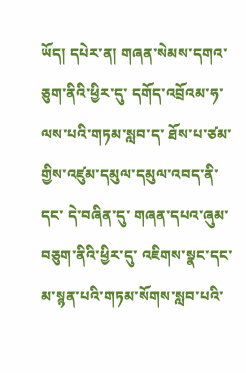ཡོད། དཔེར་ན། གཞན་སེམས་དགའ་ཅུག་ནིའི་ཕྱིར་དུ་ དགོད་འབྲོའམ་ཧ་ལས་པའི་གཏམ་སླབ་ད་ ཐོས་པ་ཙམ་གྱིས་འཛུམ་དམུལ་དམུལ་འབད་ནི་དང་ དེ་བཞིན་དུ་ གཞན་དཔའ་ཞུམ་བཅུག་ནིའི་ཕྱིར་དུ་ འཇིགས་སྣང་དང་མ་སྙན་པའི་གཏམ་སོགས་སླབ་པའི་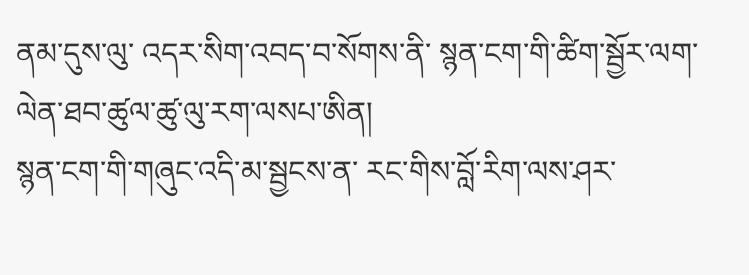ནམ་དུས་ལུ་ འདར་སིག་འབད་བ་སོགས་ནི་ སྙན་ངག་གི་ཚིག་སྦྱོར་ལག་ལེན་ཐབ་ཚུལ་ཚུ་ལུ་རག་ལསཔ་ཨིན།
སྙན་ངག་གི་གཞུང་འདི་མ་སྦྱངས་ན་ རང་གིས་བློ་རིག་ལས་ཤར་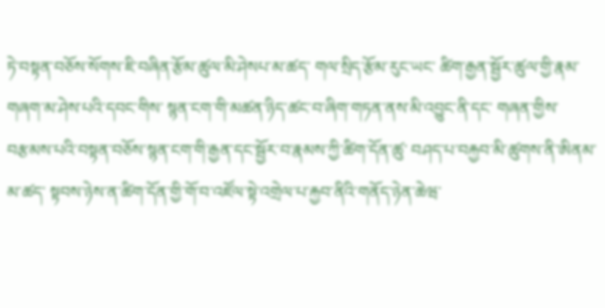ཏེ་བསྟན་བཅོས་སོགས་ཇི་བཞིན་རྩོམ་ཚུལ་མི་ཤེསཔ་མ་ཚད་ གལ་སྲིད་རྩོམ་རུང་ཡང་ ཚིག་རྒྱན་སྦྱོར་ཚུལ་གྱི་རྣམ་གཞག་མ་ཤེས་པའི་དབང་གིས་ སྙན་ངག་གི་མཚན་ཉིད་ཚང་བ་ཞིག་གཏན་ནས་མི་འབྱུང་ནི་དང་ གཞན་གྱིས་བརྩམས་པའི་བསྟན་བཅོས་སྙན་ངག་གི་རྒྱན་དང་སྦྱོར་བ་རྣམས་ཀྱི་ཚིག་དོན་ཚུ་ བཤད་པ་བརྐྱབ་མི་ཚུགས་ནི་ཨིནམ་མ་ཚད་ སྟབས་ཉེས་ན་ཚིག་དོན་གྱི་གོ་བ་འཛོལ་སྟེ་འགྲེལ་པ་རྐྱབ་ནིའི་གནོད་ཉེན་ཆེཝ་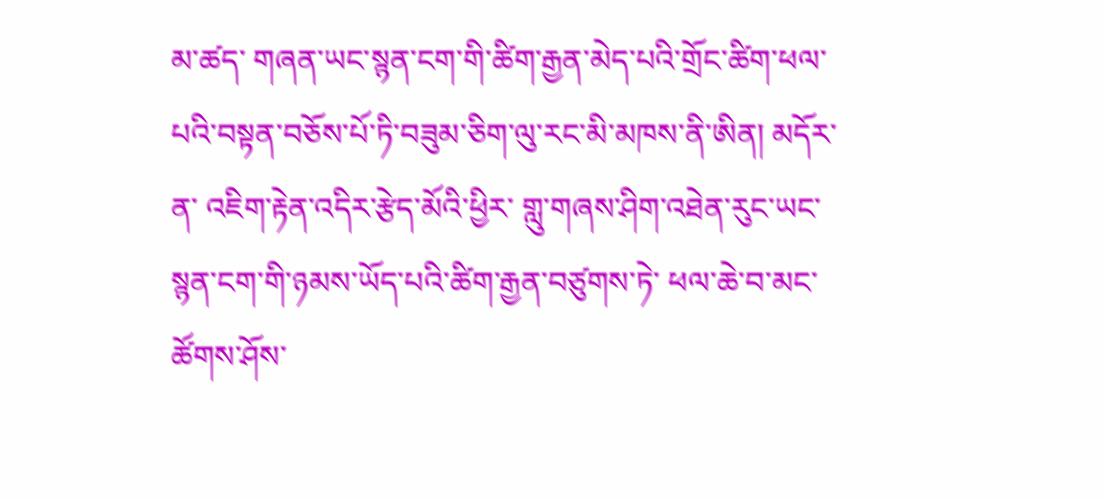མ་ཚད་ གཞན་ཡང་སྙན་ངག་གི་ཚིག་རྒྱན་མེད་པའི་གྲོང་ཚིག་ཕལ་པའི་བསྟན་བཅོས་པོ་ཏི་བཟུམ་ཅིག་ལུ་རང་མི་མཁས་ནི་ཨིན། མདོར་ན་ འཇིག་རྟེན་འདིར་རྩེད་མོའི་ཕྱིར་ གླུ་གཞས་ཤིག་འཐེན་རུང་ཡང་ སྙན་ངག་གི་ཉམས་ཡོད་པའི་ཚིག་རྒྱན་བཙུགས་ཏེ་ ཕལ་ཆེ་བ་མང་ཚོགས་ཤོས་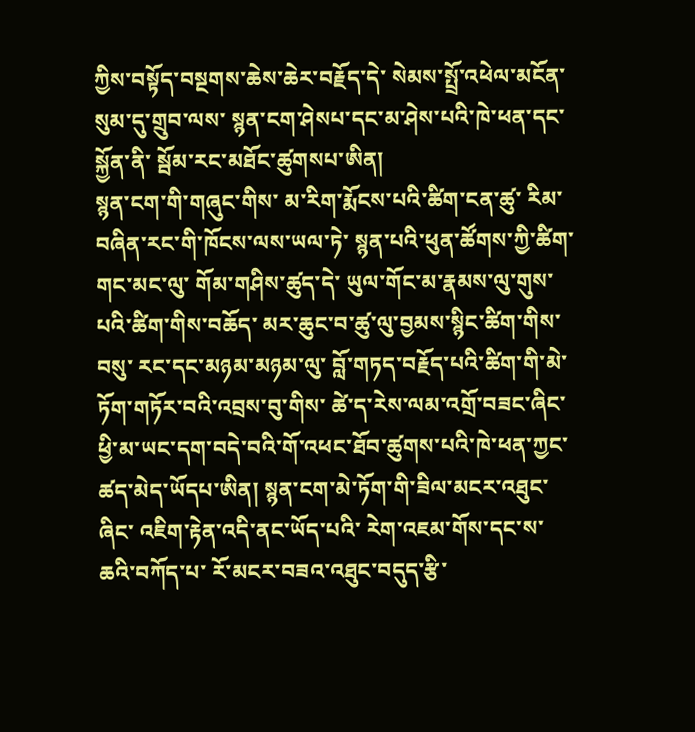ཀྱིས་བསྟོད་བསྔགས་ཆེས་ཆེར་བརྗོད་དེ་ སེམས་སྤྲོ་འཕེལ་མངོན་སུམ་དུ་གྲུབ་ལས་ སྙན་ངག་ཤེསཔ་དང་མ་ཤེས་པའི་ཁེ་ཕན་དང་སྐྱོན་ནི་ སྦོམ་རང་མཐོང་ཚུགསཔ་ཨིན།
སྙན་ངག་གི་གཞུང་གིས་ མ་རིག་རྨོངས་པའི་ཚིག་ངན་ཚུ་ རིམ་བཞིན་རང་གི་ཁོངས་ལས་ཡལ་ཏེ་ སྙན་པའི་ཕུན་ཚོགས་ཀྱི་ཚིག་གང་མང་ལུ་ གོམ་གཤིས་ཚུད་དེ་ ཡུལ་གོང་མ་རྣམས་ལུ་གུས་པའི་ཚིག་གིས་བཆོད་ མར་ཆུང་བ་ཚུ་ལུ་བྱམས་སྙིང་ཚིག་གིས་བསུ་ རང་དང་མཉམ་མཉམ་ལུ་ བློ་གཏད་བརྗོད་པའི་ཚིག་གི་མེ་ཏོག་གཏོར་བའི་འབྲས་བུ་གིས་ ཚེ་ད་རེས་ལམ་འགྲོ་བཟང་ཞིང་ ཕྱི་མ་ཡང་དག་བདེ་བའི་གོ་འཕང་ཐོབ་ཚུགས་པའི་ཁེ་ཕན་ཀྱང་ཚད་མེད་ཡོདཔ་ཨིན། སྙན་ངག་མེ་ཏོག་གི་ཟིལ་མངར་འཐུང་ཞིང་ འཇིག་རྟེན་འདི་ནང་ཡོད་པའི་ རེག་འཇམ་གོས་དང་ས་ཆའི་བཀོད་པ་ རོ་མངར་བཟའ་འཐུང་བདུད་རྩི་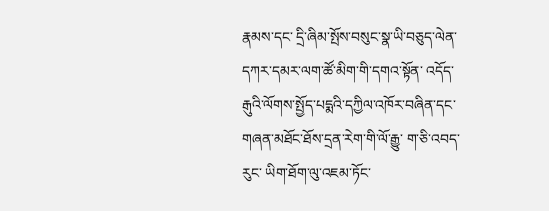རྣམས་དང་ དྲི་ཞིམ་སྤོས་བསུང་སྣ་ཡི་བཅུད་ལེན་ དཀར་དམར་ལག་ཚོ་མིག་གི་དགའ་སྟོན་ འདོད་རྒུའི་ལོགས་སྤྱོད་པདྨའི་དཀྱིལ་འཁོར་བཞིན་དང་ གཞན་མཐོང་ཐོས་དྲན་རེག་གི་ལོ་རྒྱུ་ ག་ཅི་འབད་རུང་ ཡིག་ཐོག་ལུ་འཇམ་ཏོང་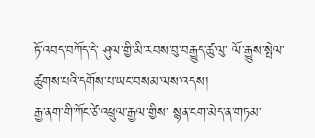ཏོ་འབད་བཀོད་དེ་ ཤུལ་གྱི་མི་རབས་བུ་བརྒྱུད་ཚུ་ལུ་ ལོ་རྒྱུས་སྤེལ་ཚུགས་པའི་དགོས་པ་ཡང་བསམ་ལས་འདས།
རྒྱ་ནག་གི་ཀོང་ཙེ་འཕྲུལ་རྒྱལ་གྱིས་ སྙན་ངག་མེད་ན་གཏམ་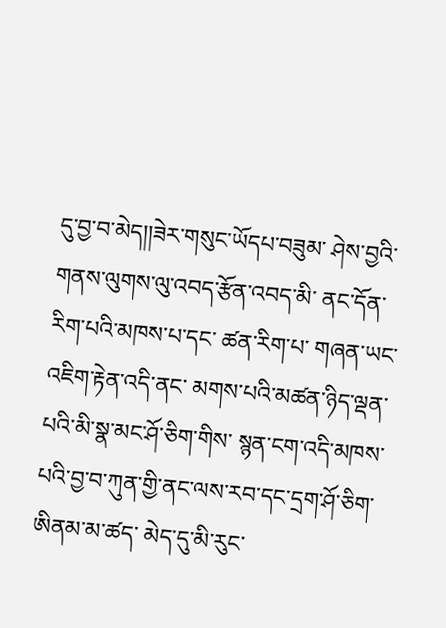དུ་བྱ་བ་མེད།།ཟེར་གསུང་ཡོདཔ་བཟུམ་ ཤེས་བྱའི་གནས་ལུགས་ལུ་འབད་རྩོན་འབད་མི་ ནང་དོན་རིག་པའི་མཁས་པ་དང་ ཚན་རིག་པ་ གཞན་ཡང་འཇིག་རྟེན་འདི་ནང་ མགས་པའི་མཚན་ཉིད་ལྡན་པའི་མི་སྣ་མང་ཤོ་ཅིག་གིས་ སྙན་ངག་འདི་མཁས་པའི་བྱ་བ་ཀུན་གྱི་ནང་ལས་རབ་དང་དྲག་ཤོ་ཅིག་ཨིནམ་མ་ཚད་ མེད་དུ་མི་རུང་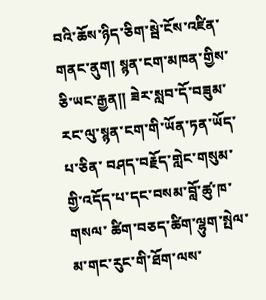བའི་ཆོས་ཉིད་ཅིག་སྦེ་ངོས་འཛིན་གནང་ནུག། སྙན་ངག་མཁན་གྱིས་ཅི་ཡང་རྒྱན།། ཟེར་སླབ་དོ་བཟུམ་ རང་ལུ་སྙན་ངག་གི་ཡོན་ཏན་ཡོད་པ་ཅིན་ བཤད་བརྗོད་གླེང་གསུམ་གྱི་འདོད་པ་དང་བསམ་བློ་ཚུ་ཁ་གསལ་ ཚིག་བཅད་ཚིག་ལྷུག་སྤེལ་མ་གང་རུང་གི་ཐོག་ལས་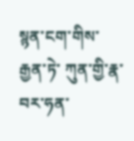སྙན་ངག་གིས་རྒྱན་ཏེ་ ཀུན་གྱི་རྣ་བར་ཧན་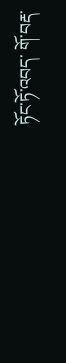ཏོང་ཏོ་འབད་ གོ་བརྡ་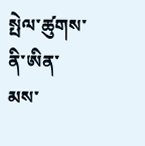སྤེལ་ཚུགས་ནི་ཨིན་མས་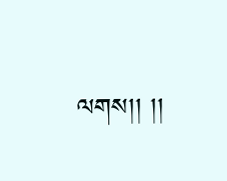ལགས།། །།